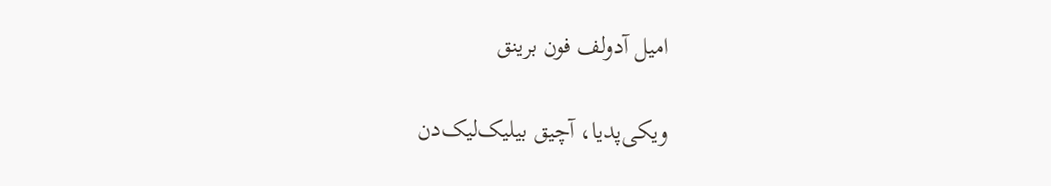امیل آدولف فون برینق

ویکی‌پدیا، آچیق بیلیک‌لیک‌دن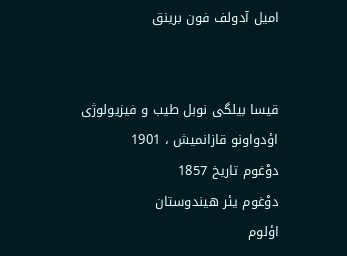امیل آدولف فون برینق


قیسا بیلگی نوبل طیب و فیزیولوژی اؤدواونو قازانمیش ، 1901
دوْغوم تاریخ 1857
دوْغوم یئر هیندوستان
اؤلوم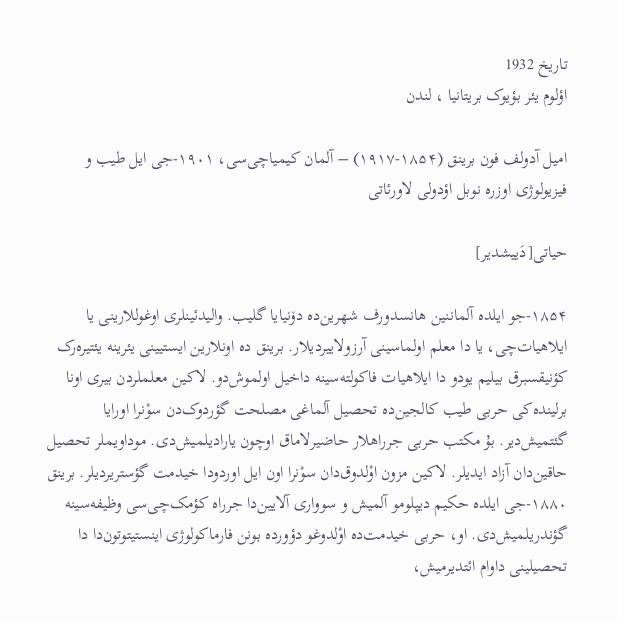تاریخ 1932
اؤلوم یئر بؤیوک بریتانیا ، لندن

امیل آدولف فون برینق (۱۸۵۴-۱۹۱۷) – آلمان کیمیاچی‌سی، ۱۹۰۱-جی ایل طیب و فیزیولوژی اوزره نوبل اؤدولی لاورئاتی

حیاتی[دَییشدیر]

۱۸۵۴-جو ایلده آلماننین هانسدورف شهرین‌ده دۆنیایا گلیب. والیدئینلری اوغوللارینی یا ایلاهیات‌چی، یا دا معلم اولماسینی آرزولاییردیلار. برینق ده اونلارین ایستیینی یئرینه یئتیره‌رک کؤنیقسبرق بیلیم یودو دا ایلاهیات فاکولته‌سینه داخیل اولموش‌دو. لاکین معلملردن بیری اونا برلینده‌کی حربی طیب کالجین‌ده تحصیل آلماغی مصلحت گؤردوک‌دن سوْنرا اورایا گئتمیش‌دیر. بۇ مکتب حربی جرراهلار حاضیرلاماق اوچون یارادیلمیش‌دی. موداویملر تحصیل حاقین‌دان آزاد ایدیلر. لاکین مزون اوْلدوق‌دان سوْنرا اون ایل اوردودا خیدمت گؤستریردیلر. برینق ۱۸۸۰-جی ایلده حکیم دیپلومو آلمیش و سوواری آلایین‌دا جرراه کؤمک‌چی‌سی وظیفه‌سینه گؤندریلمیش‌دی. او، حربی خیدمت‌ده اوْلدوغو دؤورده بونن فارماکولوژی اینستیتوتون‌دا دا تحصیلینی داوام ائتدیرمیش،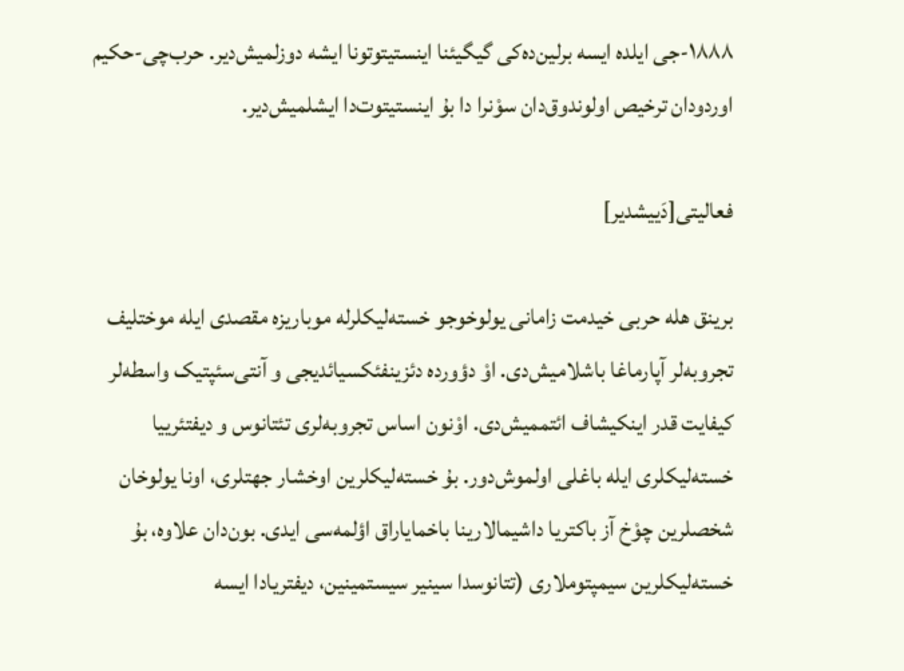۱۸۸۸-جی ایلده ایسه برلین‌ده‌کی گیگیئنا اینستیتوتونا ایشه دوزلمیش‌دیر. حرب‌چی-حکیم اوردودان ترخیص اولوندوق‌دان سوْنرا دا بۇ اینستیتوت‌دا ایشلمیش‌دیر.

فعالیتی[دَییشدیر]

برینق هله حربی خیدمت زامانی یولوخوجو خسته‌لیکلرله موباریزه مقصدی ایله موختلیف تجروبه‌لر آپارماغا باشلامیش‌دی. اوْ دؤورده دئزینفئکسیائدیجی و آنتی‌سئپتیک واسطه‌لر کیفایت قدر اینکیشاف ائتممیش‌دی. اوْنون اساس تجروبه‌لری تئتانوس و دیفتئرییا خسته‌لیکلری ایله باغلی اولموش‌دور. بۇ خسته‌لیکلرین اوخشار جهتلری، اونا یولوخان شخصلرین چوْخ آز باکتریا داشیمالارینا باخمایاراق اؤلمه‌سی ایدی. بون‌دان علاوه، بۇ خسته‌لیکلرین سیمپتوملاری (تتانوسدا سینیر سیستمینین، دیفتریادا ایسه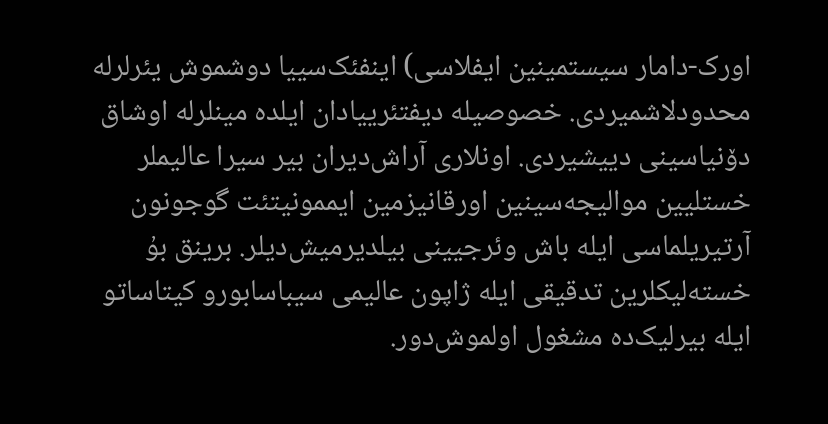اورک-دامار سیستمینین ایفلاسی) اینفئک‌سییا دوشموش یئرلرله محدودلاشمیردی. خصوصیله دیفتئرییادان ایلده مینلرله اوشاق دۆنیاسینی دییشیردی. اونلاری آراش‌دیران بیر سیرا عالیملر خستلیین موالیجه‌سینین اورقانیزمین ایممونیتئت گوجونون آرتیریلماسی ایله باش وئرجیینی بیلدیرمیش‌دیلر. برینق بۇ خسته‌لیکلرین تدقیقی ایله ژاپون عالیمی سیباسابورو کیتاساتو ایله بیرلیک‌ده مشغول اولموش‌دور.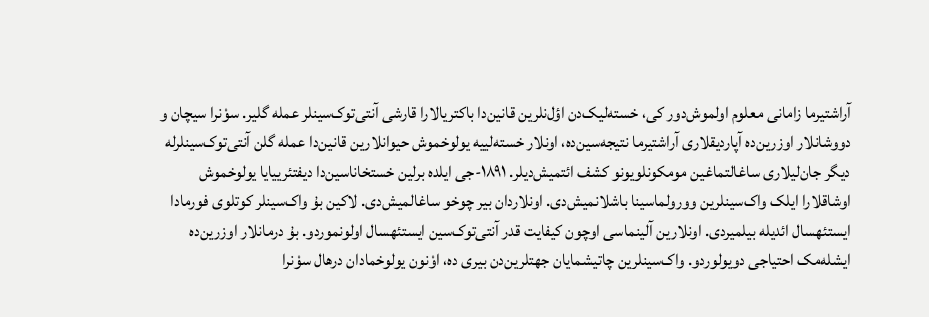آراشتیرما زامانی معلوم اولموش‌دور کی، خسته‌لیک‌دن اؤل‌نلرین قانین‌دا باکتریالارا قارشی آنتی‌توک‌سینلر عمله گلیر. سوْنرا سیچان و دووشانلار اوزرین‌ده آپاردیقلاری آراشتیرما نتیجه‌سین‌ده، اونلار خسته‌لییه یولوخموش حیوانلارین قانین‌دا عمله گلن آنتی‌توک‌سینلرله دیگر جان‌لیلاری ساغالتماغین مومکونلویونو کشف ائتمیش‌دیلر. ۱۸۹۱-جی ایلده برلین خستخاناسین‌دا دیفتئرییایا یولوخموش اوشاقلارا ایلک واک‌سینلرین وورولماسینا باشلانمیش‌دی. اونلاردان بیر چوخو ساغالمیش‌دی. لاکین بۇ واک‌سینلر کوتلوی فورمادا ایستئهسال ائدیله بیلمیردی. اونلارین آلینماسی اوچون کیفایت قدر آنتی‌توک‌سین ایستئهسال اولونموردو. بۇ درمانلار اوزرین‌ده ایشله‌مک احتیاجی دویولوردو. واک‌سینلرین چاتیشمایان جهتلرین‌دن بیری ده، اوْنون یولوخمادان درهال سوْنرا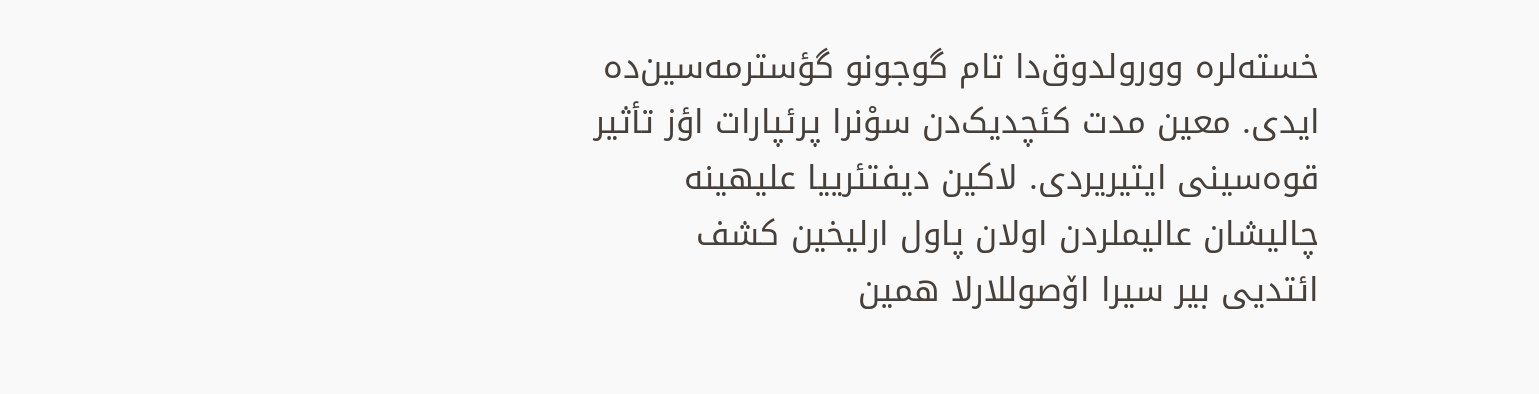خسته‌لره وورولدوق‌دا تام گوجونو گؤسترمه‌سین‌ده ایدی. معین مدت کئچدیک‌دن سوْنرا پرئپارات اؤز تأثیر قوه‌سینی ایتیریردی. لاکین دیفتئرییا علیهینه چالیشان عالیملردن اولان پاول ارلیخین کشف ائتدیی بیر سیرا اۆصوللارلا همین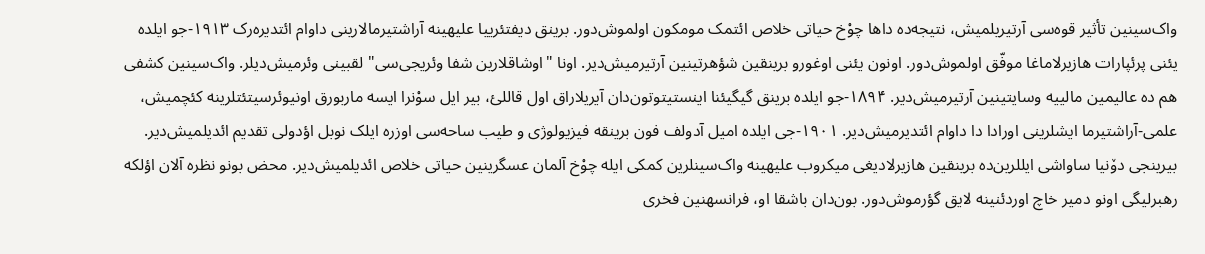واک‌سینین تأثیر قوه‌سی آرتیریلمیش، نتیجه‌ده داها چوْخ حیاتی خلاص ائتمک مومکون اولموش‌دور. برینق دیفتئرییا علیهینه آراشتیرمالارینی داوام ائتدیره‌رک ۱۹۱۳-جو ایلده یئنی پرئپارات هازیرلاماغا موفّق اولموش‌دور. اونون یئنی اوغورو برینقین شؤهرتینین آرتیرمیش‌دیر. اونا "اوشاقلارین شفا وئریجی‌سی" لقبینی وئرمیش‌دیلر. واک‌سینین کشفی هم ده عالیمین مالییه وسایتینین آرتیرمیش‌دیر. ۱۸۹۴-جو ایلده برینق گیگیئنا اینستیتوتون‌دان آیریلاراق اول قاللئ، بیر ایل سوْنرا ایسه ماربورق اونیوئرسیتئتلرینه کئچمیش، علمی-آراشتیرما ایشلرینی اورادا دا داوام ائتدیرمیش‌دیر. ۱۹۰۱-جی ایلده امیل آدولف فون برینقه فیزیولوژی و طیب ساحه‌سی اوزره ایلک نوبل اؤدولی تقدیم ائدیلمیش‌دیر. بیرینجی دۆنیا ساواشی ایللرین‌ده برینقین هازیرلادیغی میکروب علیهینه واک‌سینلرین کمکی ایله چوْخ آلمان عسگرینین حیاتی خلاص ائدیلمیش‌دیر. محض بونو نظره آلان اؤلکه رهبرلیگی اونو دمیر خاچ اوردئنینه لایق گؤرموش‌دور. بون‌دان باشقا او، فرانسهنین فخری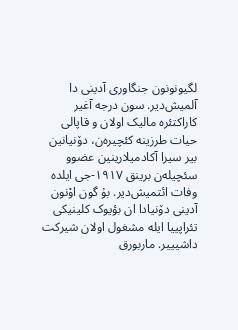لگیونونون جنگاوری آدینی دا آلمیش‌دیر. سون درجه آغیر کاراکتئره مالیک اولان و قاپالی حیات طرزینه کئچیره‌ن، دۆنیانین بیر سیرا آکادمیلارینین عضوو سئچیله‌ن برینق ۱۹۱۷-جی ایلده وفات ائتمیش‌دیر. بۇ گون اوْنون آدینی دۆنیادا ان بؤیوک کلینیکی تئراپییا ایله مشغول اولان شیرکت داشیییر. ماربورق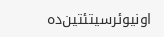اونیوئرسیتئتین‌ده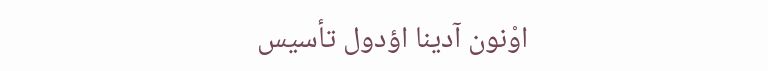اوْنون آدینا اؤدول تأسیس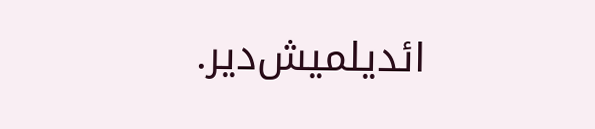ائدیلمیش‌دیر.